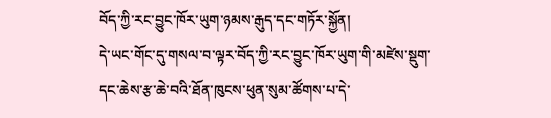བོད་ཀྱི་རང་བྱུང་ཁོར་ཡུག་ཉམས་རྒུད་དང་གཏོར་སྐྱོན།
དེ་ཡང་གོང་དུ་གསལ་བ་ལྟར་བོད་ཀྱི་རང་བྱུང་ཁོར་ཡུག་གི་མཛེས་སྡུག་དང་ཆེས་རྩ་ཆེ་བའི་ཐོན་ཁུངས་ཕུན་སུམ་ཚོགས་པ་དེ་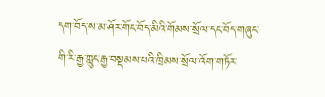དག་བོད་ས་མ་ཤོར་གོང་བོད་མིའི་གོམས་སྲོལ་དང་བོད་གཞུང་གི་རི་རྒྱ་ཀླུང་རྒྱ་བསྡམས་པའི་ཁྲིམས་སྲོལ་འོག་གཏོར་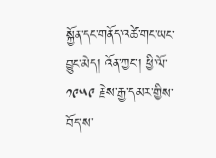སྐྱོན་དང་གནོད་འཚེ་གང་ཡང་བྱུང་མེད། འོན་ཀྱང་། ཕྱི་ལོ་༡༩༥༩ རྗེས་རྒྱ་དམར་གྱིས་བོད་ས་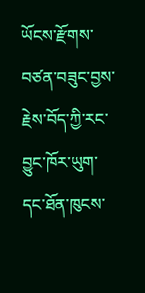ཡོངས་རྫོགས་བཙན་བཟུང་བྱས་རྗེས་བོད་ཀྱི་རང་བྱུང་ཁོར་ཡུག་དང་ཐོན་ཁུངས་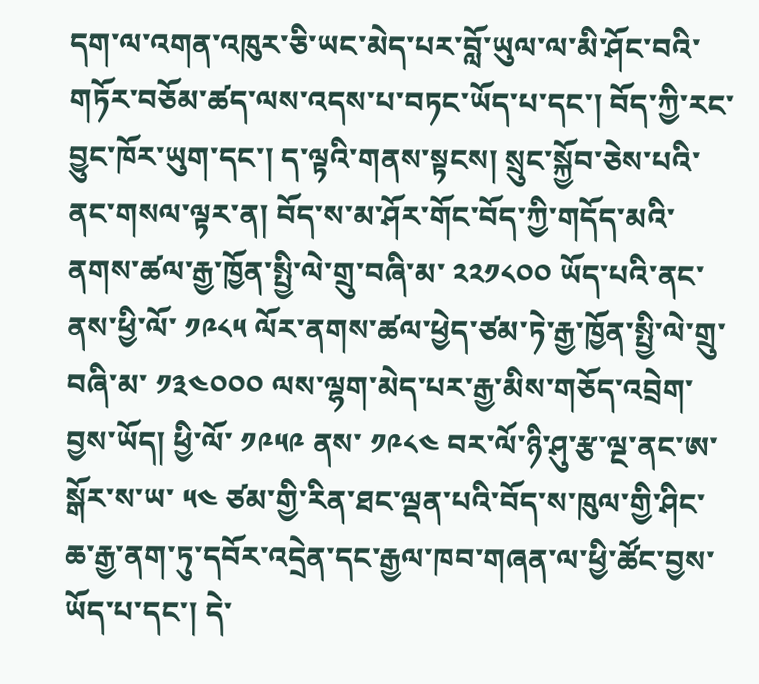དག་ལ་འགན་འཁུར་ཅི་ཡང་མེད་པར་བློ་ཡུལ་ལ་མི་ཤོང་བའི་གཏོར་བཅོམ་ཚད་ལས་འདས་པ་བཏང་ཡོད་པ་དང་། བོད་ཀྱི་རང་བྱུང་ཁོར་ཡུག་དང་། ད་ལྟའི་གནས་སྟངས། སྲུང་སྐྱོབ་ཅེས་པའི་ནང་གསལ་ལྟར་ན། བོད་ས་མ་ཤོར་གོང་བོད་ཀྱི་གདོད་མའི་ནགས་ཚལ་རྒྱ་ཁྱོན་སྤྱི་ལེ་གྲུ་བཞི་མ་ ༢༢༡༨༠༠ ཡོད་པའི་ནང་ནས་ཕྱི་ལོ་ ༡༩༨༥ ལོར་ནགས་ཚལ་ཕྱེད་ཙམ་ཏེ་རྒྱ་ཁྱོན་སྤྱི་ལེ་གྲུ་བཞི་མ་ ༡༣༤༠༠༠ ལས་ལྷག་མེད་པར་རྒྱ་མིས་གཅོད་འབྲེག་བྱས་ཡོད། ཕྱི་ལོ་ ༡༩༥༩ ནས་ ༡༩༨༤ བར་ལོ་ཉི་ཤུ་རྩ་ལྔ་ནང་ཨ་སྒོར་ས་ཡ་ ༥༤ ཙམ་གྱི་རིན་ཐང་ལྡན་པའི་བོད་ས་ཁུལ་གྱི་ཤིང་ཆ་རྒྱ་ནག་ཏུ་དབོར་འདྲེན་དང་རྒྱལ་ཁབ་གཞན་ལ་ཕྱི་ཚོང་བྱས་ཡོད་པ་དང་། དེ་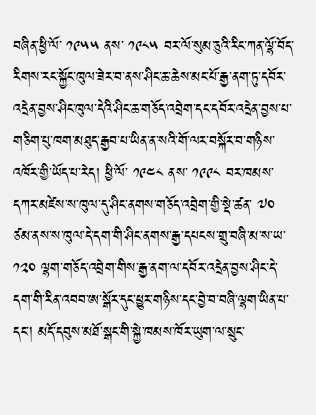བཞིན་ཕྱི་ལོ་ ༡༩༥༥ ནས་ ༡༩༨༥ བར་ལོ་སུམ་ཅུའི་རིང་ཀན་ལྷོ་བོད་རིགས་རང་སྐྱོང་ཁུལ་ཟེར་བ་ནས་ཤིང་ཆ་ཆེས་མང་པོ་རྒྱ་ནག་ཏུ་དབོར་འདྲེན་བྱས་ཤིང་ཁུལ་དེའི་ཤིང་ཆ་གཅོད་འབྲེག་དང་དབོར་འདྲེན་བྱས་པ་གཅིག་པུ་ཁག་མཐུད་རྒྱབ་པ་ཡིན་ན་སའི་གོ་ལར་བསྐོར་བ་གཉིས་འཁོར་གྱི་ཡོད་པ་རེད། ཕྱི་ལོ་ ༡༩༤༨ ནས་ ༡༩༩༨ བར་ཁམས་དཀར་མཛེས་ས་ཁུལ་དུ་ཤིང་ནགས་གཅོད་འབྲེག་གྱི་སྡེ་ཚན་ ༧༠ ཙམ་ནས་ས་ཁུལ་དེ་དག་གི་ཤིང་ནགས་རྒྱ་དཔངས་གྲུ་བཞི་མ་ས་ཡ་ ༡༢༠ ལྷག་གཅོད་འབྲེག་གིས་རྒྱ་ནག་ལ་དབོར་འདྲེན་བྱས་ཤིང་དེ་དག་གི་རིན་འབབ་ཨ་སྒོར་དུང་ཕྱུར་གཉིས་དང་བྱེ་བ་བཞི་ལྷག་ཡིན་པ་དང་། མདོ་དབུས་མཐོ་སྒང་གི་སྐྱེ་ཁམས་ཁོར་ཡུག་ལ་སྲུང་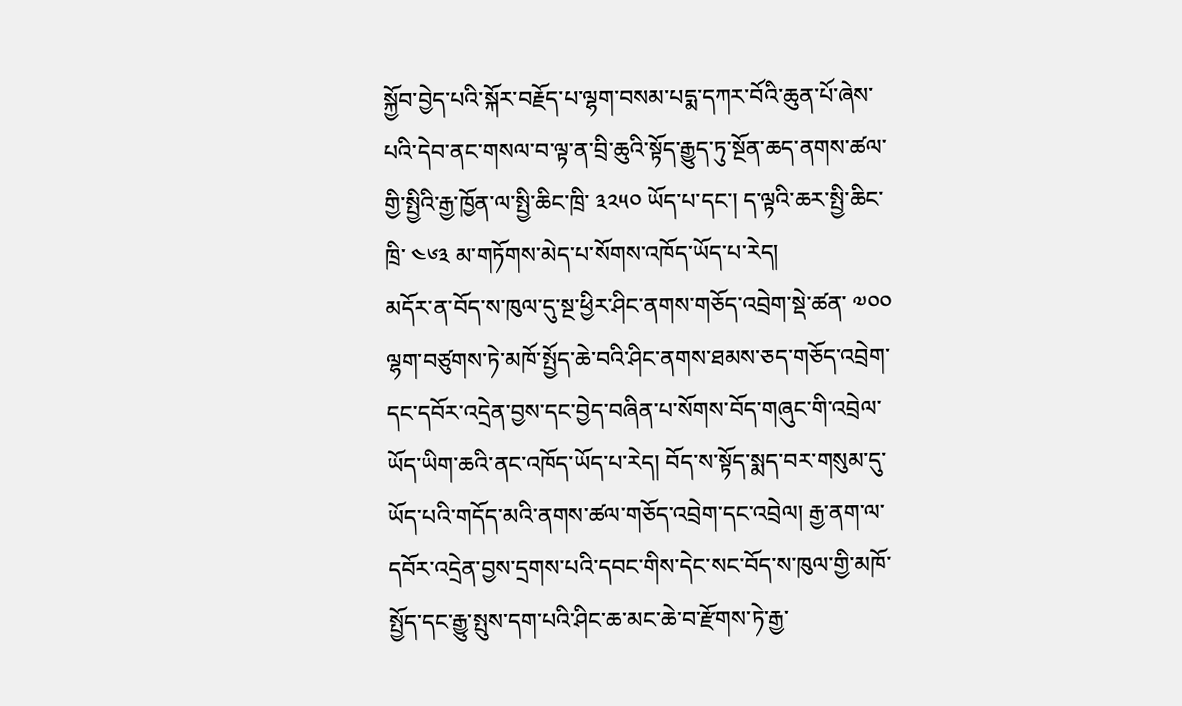སྐྱོབ་བྱེད་པའི་སྐོར་བརྗོད་པ་ལྷག་བསམ་པདྨ་དཀར་བོའི་ཆུན་པོ་ཞེས་པའི་དེབ་ནང་གསལ་བ་ལྟ་ན་བྲི་ཆུའི་སྟོད་རྒྱུད་ཏུ་སྔོན་ཆད་ནགས་ཚལ་གྱི་སྤྱིའི་རྒྱ་ཁྱོན་ལ་སྤྱི་ཆིང་ཁྲི་ ༣༢༥༠ ཡོད་པ་དང་། ད་ལྟའི་ཆར་སྤྱི་ཆིང་ཁྲི་ ༤༦༣ མ་གཏོགས་མེད་པ་སོགས་འཁོད་ཡོད་པ་རེད།
མདོར་ན་བོད་ས་ཁུལ་དུ་སྔ་ཕྱིར་ཤིང་ནགས་གཅོད་འབྲེག་སྡེ་ཚན་ ༧༠༠ ལྷག་བཙུགས་ཏེ་མཁོ་སྤྱོད་ཆེ་བའི་ཤིང་ནགས་ཐམས་ཅད་གཅོད་འབྲེག་དང་དབོར་འདྲེན་བྱས་དང་བྱེད་བཞིན་པ་སོགས་བོད་གཞུང་གི་འབྲེལ་ཡོད་ཡིག་ཆའི་ནང་འཁོད་ཡོད་པ་རེད། བོད་ས་སྟོད་སྨད་བར་གསུམ་དུ་ཡོད་པའི་གདོད་མའི་ནགས་ཚལ་གཅོད་འབྲེག་དང་འབྲེལ། རྒྱ་ནག་ལ་དབོར་འདྲེན་བྱས་དྲགས་པའི་དབང་གིས་དེང་སང་བོད་ས་ཁུལ་གྱི་མཁོ་སྤྱོད་དང་རྒྱུ་སྤུས་དག་པའི་ཤིང་ཆ་མང་ཆེ་བ་རྫོགས་ཏེ་རྒྱ་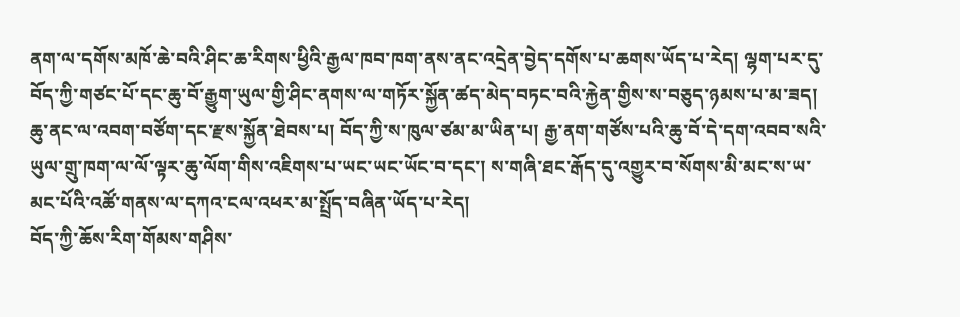ནག་ལ་དགོས་མཁོ་ཆེ་བའི་ཤིང་ཆ་རིགས་ཕྱིའི་རྒྱལ་ཁབ་ཁག་ནས་ནང་འདྲེན་བྱེད་དགོས་པ་ཆགས་ཡོད་པ་རེད། ལྷག་པར་དུ་བོད་ཀྱི་གཙང་པོ་དང་ཆུ་བོ་རྒྱུག་ཡུལ་གྱི་ཤིང་ནགས་ལ་གཏོར་སྐྱོན་ཚད་མེད་བཏང་བའི་རྐྱེན་གྱིས་ས་བཅུད་ཉམས་པ་མ་ཟད། ཆུ་ནང་ལ་འབག་བཙོག་དང་རྫས་སྐྱོན་ཐེབས་པ། བོད་ཀྱི་ས་ཁུལ་ཙམ་མ་ཡིན་པ། རྒྱ་ནག་གཙོས་པའི་ཆུ་བོ་དེ་དག་འབབ་སའི་ཡུལ་གྲུ་ཁག་ལ་ལོ་ལྟར་ཆུ་ལོག་གིས་འཇིགས་པ་ཡང་ཡང་ཡོང་བ་དང་། ས་གཞི་ཐང་རྒོད་དུ་འགྱུར་བ་སོགས་མི་མང་ས་ཡ་མང་པོའི་འཚོ་གནས་ལ་དཀའ་ངལ་འཕར་མ་སྤྲོད་བཞིན་ཡོད་པ་རེད།
བོད་ཀྱི་ཆོས་རིག་གོམས་གཤིས་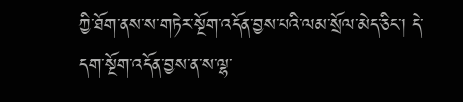ཀྱི་ཐོག་ནས་ས་གཏེར་སྔོག་འདོན་བྱས་པའི་ལམ་སྲོལ་མེད་ཅིང་། དེ་དག་སྔོག་འདོན་བྱས་ན་ས་ལྷ་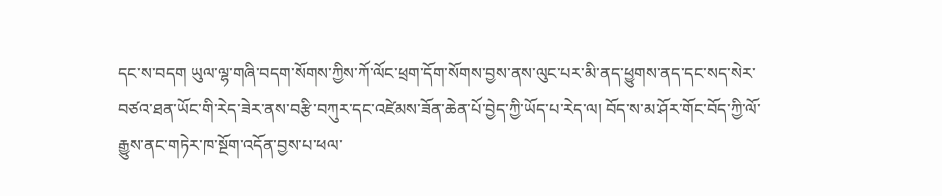དང་ས་བདག ཡུལ་ལྷ་གཞི་བདག་སོགས་ཀྱིས་ཀོ་ལོང་ཕྲག་དོག་སོགས་བྱས་ནས་ལུང་པར་མི་ནད་ཕྱུགས་ནད་དང་སད་སེར་བཙའ་ཐན་ཡོང་གི་རེད་ཟེར་ནས་བརྩི་བཀུར་དང་འཛེམས་ཟོན་ཆེན་པོ་བྱེད་ཀྱི་ཡོད་པ་རེད་ལ། བོད་ས་མ་ཤོར་གོང་བོད་ཀྱི་ལོ་རྒྱུས་ནང་གཏེར་ཁ་སྔོག་འདོན་བྱས་པ་ཕལ་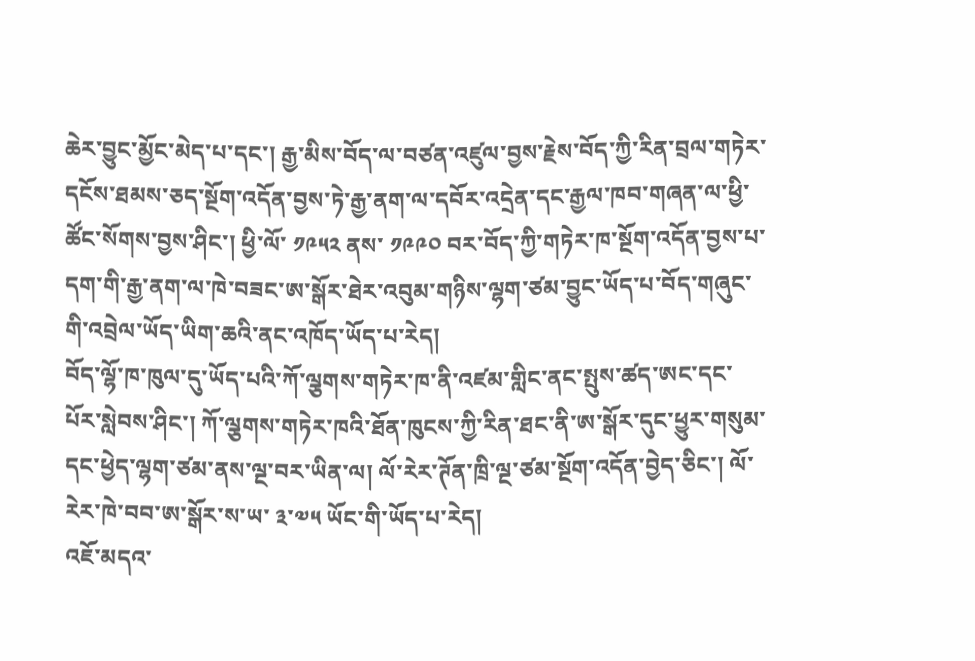ཆེར་བྱུང་མྱོང་མེད་པ་དང་། རྒྱ་མིས་བོད་ལ་བཙན་འཛུལ་བྱས་རྗེས་བོད་ཀྱི་རིན་བྲལ་གཏེར་དངོས་ཐམས་ཅད་སྔོག་འདོན་བྱས་ཏེ་རྒྱ་ནག་ལ་དབོར་འདྲེན་དང་རྒྱལ་ཁབ་གཞན་ལ་ཕྱི་ཚོང་སོགས་བྱས་ཤིང་། ཕྱི་ལོ་ ༡༩༥༢ ནས་ ༡༩༩༠ བར་བོད་ཀྱི་གཏེར་ཁ་སྔོག་འདོན་བྱས་པ་དག་གི་རྒྱ་ནག་ལ་ཁེ་བཟང་ཨ་སྒོར་ཐེར་འབུམ་གཉིས་ལྷག་ཙམ་བྱུང་ཡོད་པ་བོད་གཞུང་གི་འབྲེལ་ཡོད་ཡིག་ཆའི་ནང་འཁོད་ཡོད་པ་རེད།
བོད་ལྷོ་ཁ་ཁུལ་དུ་ཡོད་པའི་ཀོ་ལྕགས་གཏེར་ཁ་ནི་འཛམ་གླིང་ནང་སྤུས་ཚད་ཨང་དང་པོར་སླེབས་ཤིང་། ཀོ་ལྕགས་གཏེར་ཁའི་ཐོན་ཁུངས་ཀྱི་རིན་ཐང་ནི་ཨ་སྒོར་དུང་ཕྱུར་གསུམ་དང་ཕྱེད་ལྷག་ཙམ་ནས་ལྔ་བར་ཡིན་ལ། ལོ་རེར་ཊོན་ཁྲི་ལྔ་ཙམ་སྔོག་འདོན་བྱེད་ཅིང་། ལོ་རེར་ཁེ་བབ་ཨ་སྒོར་ས་ཡ་ ༣་༧༥ ཡོང་གི་ཡོད་པ་རེད།
འཇོ་མདའ་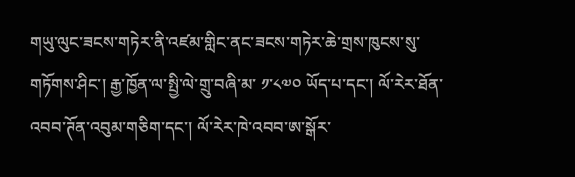གཡུ་ལུང་ཟངས་གཏེར་ནི་འཛམ་གླིང་ནང་ཟངས་གཏེར་ཆེ་གྲས་ཁུངས་སུ་གཏོགས་ཤིང་། རྒྱ་ཁྱོན་ལ་སྤྱི་ལེ་གྲུ་བཞི་མ་ ༡་༨༧༠ ཡོད་པ་དང་། ལོ་རེར་ཐོན་འབབ་ཊོན་འབུམ་གཅིག་དང་། ལོ་རེར་ཁེ་འབབ་ཨ་སྒོར་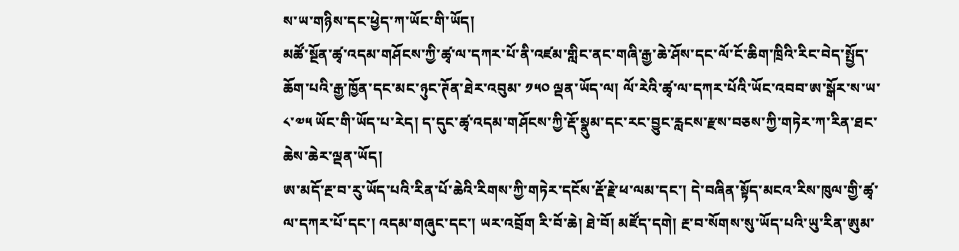ས་ཡ་གཉིས་དང་ཕྱེད་ཀ་ཡོང་གི་ཡོད།
མཚོ་སྔོན་ཚྭ་འདམ་གཤོངས་ཀྱི་ཚྭ་ལ་དཀར་པོ་ནི་འཛམ་གླིང་ནང་གཞི་རྒྱ་ཆེ་ཤོས་དང་ལོ་ངོ་ཆིག་ཁྲིའི་རིང་བེད་སྤྱོད་ཆོག་པའི་རྒྱ་ཁྱོན་དང་མང་ཉུང་ཊོན་ཐེར་འབུམ་ ༡༥༠ ལྡན་ཡོད་ལ། ལོ་རེའི་ཚྭ་ལ་དཀར་པོའི་ཡོང་འབབ་ཨ་སྒོར་ས་ཡ་ ༨་༧༥ ཡོང་གི་ཡོད་པ་རེད། ད་དུང་ཚྭ་འདམ་གཤོངས་ཀྱི་རྡོ་སྣུམ་དང་རང་བྱུང་རླངས་རྫས་བཅས་ཀྱི་གཏེར་ཀ་རིན་ཐང་ཆེས་ཆེར་ལྡན་ཡོད།
ཨ་མདོ་རྔ་བ་རུ་ཡོད་པའི་རིན་པོ་ཆེའི་རིགས་ཀྱི་གཏེར་དངོས་རྡོ་རྗེ་ཕ་ལམ་དང་། དེ་བཞིན་སྟོད་མངའ་རིས་ཁུལ་གྱི་ཚྭ་ལ་དཀར་པོ་དང་། འདམ་གཞུང་དང་། ཡར་འབྲོག རི་བོ་ཆེ། ཐེ་བོ། མཛོད་དགེ། རྔ་བ་སོགས་སུ་ཡོད་པའི་ཡུ་རིན་ཨུམ་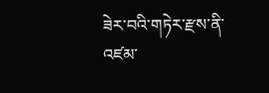ཟེར་བའི་གཏེར་རྫས་ནི་འཛམ་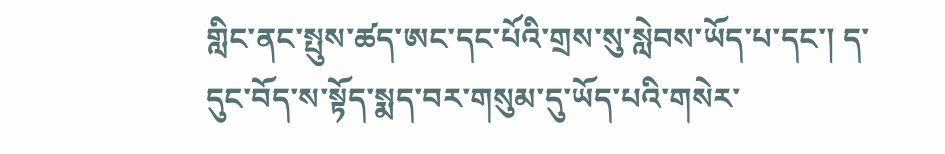གླིང་ནང་སྤུས་ཚད་ཨང་དང་པོའི་གྲས་སུ་སླེབས་ཡོད་པ་དང་། ད་དུང་བོད་ས་སྟོད་སྨད་བར་གསུམ་དུ་ཡོད་པའི་གསེར་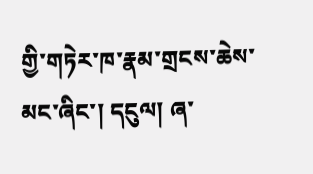གྱི་གཏེར་ཁ་རྣམ་གྲངས་ཆེས་མང་ཞིང་། དངུལ། ཞ་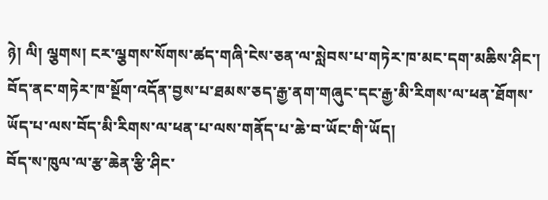ཉེ། ལི། ལྕགས། ངར་ལྕགས་སོགས་ཚད་གཞི་ངེས་ཅན་ལ་སླེབས་པ་གཏེར་ཁ་མང་དག་མཆིས་ཤིང་། བོད་ནང་གཏེར་ཁ་སྔོག་འདོན་བྱས་པ་ཐམས་ཅད་རྒྱ་ནག་གཞུང་དང་རྒྱ་མི་རིགས་ལ་ཕན་ཐོགས་ཡོད་པ་ལས་བོད་མི་རིགས་ལ་ཕན་པ་ལས་གནོད་པ་ཆེ་བ་ཡོང་གི་ཡོད།
བོད་ས་ཁུལ་ལ་རྩ་ཆེན་རྩི་ཤིང་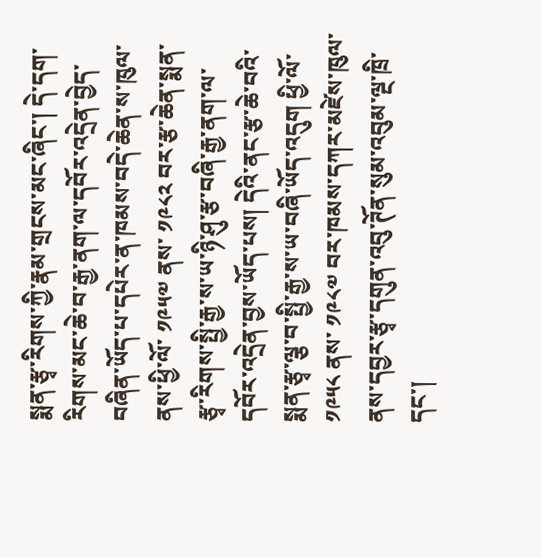སྨན་རྩྭ་རིགས་ཀྱི་རྣམ་གྲངས་མང་ཞིང་། དེ་དག་རིགས་མང་ཆེ་བ་རྒྱ་ནག་ལ་དབོར་འདྲེན་བྱེད་བཞིན་ཡོད་པ་དཔེར་ན་ཁམས་བདེ་ཆེན་ས་ཁུལ་ནས་ཕྱི་ལོ་ ༡༩༥༧ ནས་ ༡༩༨༢ བར་རྩ་ཆེན་སྨན་རྩྭ་རིགས་སྤྱི་རྒྱ་ས་ཡ་ཉི་ཤུ་རྩ་བཞི་རྒྱ་ནག་ལ་དབོར་འདྲེན་བྱས་ཡོད་པས། དེའི་ནང་རྩ་ཆེ་བའི་སྨན་རྩྭ་ལྕ་བ་སྤྱི་རྒྱ་ས་ཡ་བཞི་ཡོད་འདུག ཕྱི་ལོ་ ༡༩༥༨ ནས་ ༡༩༨༧ བར་ཁམས་དཀར་མཛེས་ཁུལ་ནས་དབྱར་རྩྭ་དགུན་འབུ་ཊོན་སུམ་འབུམ་ལྔ་ཁྲི་དང་།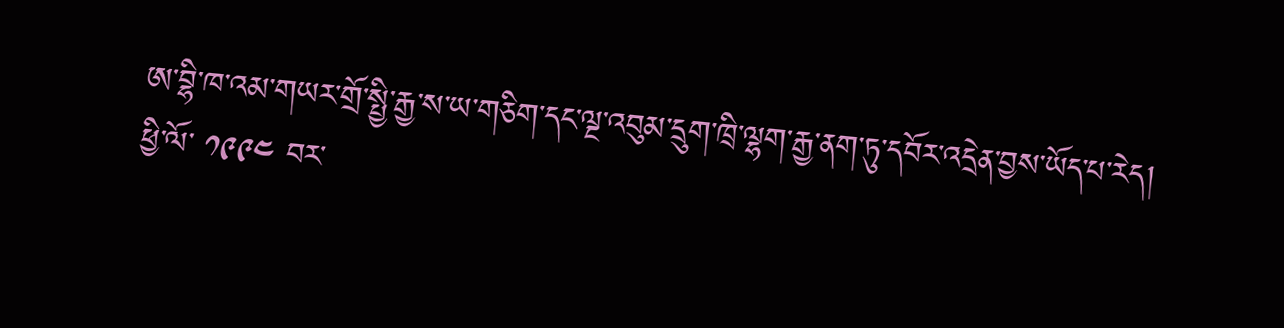ཨ་བྷི་ཁ་འམ་གཡར་གྲོ་སྤྱི་རྒྱ་ས་ཡ་གཅིག་དང་ལྔ་འབུམ་དྲུག་ཁྲི་ལྷག་རྒྱ་ནག་ཏུ་དབོར་འདྲེན་བྱས་ཡོད་པ་རེད།
ཕྱི་ལོ་ ༡༩༩༤ བར་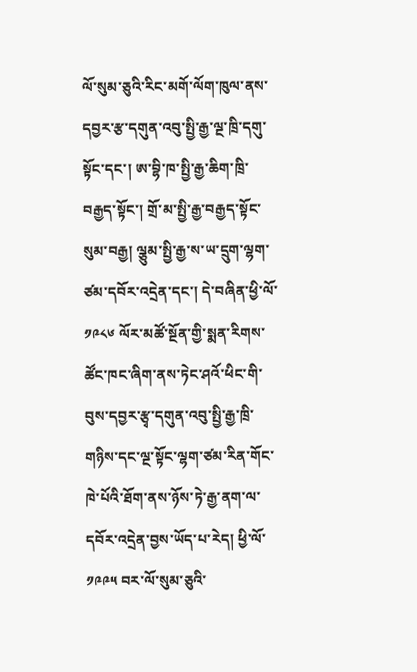ལོ་སུམ་ཅུའི་རིང་མགོ་ལོག་ཁུལ་ནས་དབྱར་རྩ་དགུན་འབུ་སྤྱི་རྒྱ་ལྔ་ཁྲི་དགུ་སྟོང་དང་། ཨ་བྷི་ཁ་སྤྱི་རྒྱ་ཆིག་ཁྲི་བརྒྱད་སྟོང་། གྲོ་མ་སྤྱི་རྒྱ་བརྒྱད་སྟོང་སུམ་བརྒྱ། ལྕུམ་སྤྱི་རྒྱ་ས་ཡ་དྲུག་ལྷག་ཙམ་དབོར་འདྲེན་དང་། དེ་བཞིན་ཕྱི་ལོ་ ༡༩༨༦ ལོར་མཚོ་སྔོན་གྱི་སྨན་རིགས་ཚོང་ཁང་ཞིག་ནས་ཏེང་ཤའོ་ཕིང་གི་བུས་དབྱར་རྩྭ་དགུན་འབུ་སྤྱི་རྒྱ་ཁྲི་གཉིས་དང་ལྔ་སྟོང་ལྷག་ཙམ་རིན་གོང་ཁེ་པོའི་ཐོག་ནས་ཉོས་ཏེ་རྒྱ་ནག་ལ་དབོར་འདྲེན་བྱས་ཡོད་པ་རེད། ཕྱི་ལོ་ ༡༩༩༥ བར་ལོ་སུམ་ཅུའི་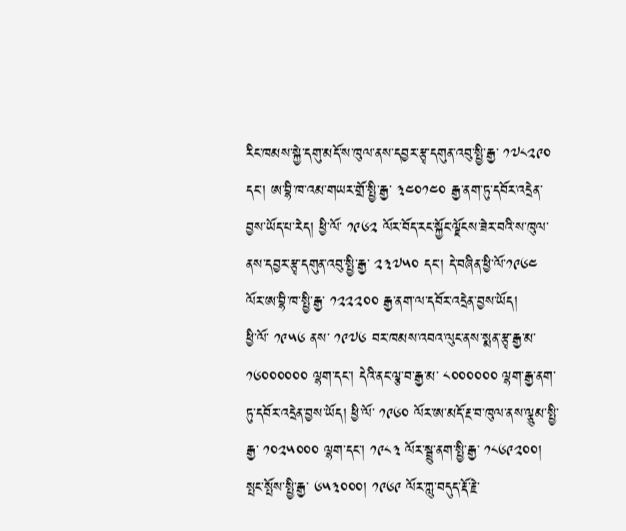རིང་ཁམས་སྐྱེ་དགུ་མདོ་ས་ཁུལ་ནས་དབྱར་རྩྭ་དགུན་འབུ་སྤྱི་རྒྱ་ ༡༧༨༢༩༠ དང་། ཨ་བྷི་ཁ་འམ་གཡར་གྲོ་སྤྱི་རྒྱ་ ༣༤༠༡༤༠ རྒྱ་ནག་ཏུ་དབོར་འདྲེན་བྱས་ཡོད་པ་རེད། ཕྱི་ལོ་ ༡༩༦༢ ལོར་བོད་རང་སྐྱོང་ལྗོངས་ཟེར་བའི་ས་ཁུལ་ནས་དབྱར་རྩྭ་དགུན་འབུ་སྤྱི་རྒྱ་ ༢༣༧༥༠ དང་། དེ་བཞིན་ཕྱི་ལོ་༡༩༦༤ ལོར་ཨ་བྷི་ཁ་སྤྱི་རྒྱ་ ༡༢༢༢༠༠ རྒྱ་ནག་ལ་དབོར་འདྲེན་བྱས་ཡོད།
ཕྱི་ལོ་ ༡༩༥༦ ནས་ ༡༩༧༦ བར་ཁམས་འབའ་ལུང་ནས་སྨན་རྩྭ་རྒྱ་མ་ ༡༦༠༠༠༠༠༠ ལྷག་དང་། དེའི་ནང་ལྕ་བ་རྒྱ་མ་ ༨༠༠༠༠༠༠ ལྷག་རྒྱ་ནག་ཏུ་དབོར་འདྲེན་བྱས་ཡོད། ཕྱི་ལོ་ ༡༩༦༠ ལོར་ཨ་མདོ་རྔ་བ་ཁུལ་ནས་ལྕུམ་སྤྱི་རྒྱ་ ༡༠༢༥༠༠༠ ལྷག་དང་། ༡༩༨༣ ལོར་སྦྲུ་ནག་སྤྱི་རྒྱ་ ༡༨༦༩༢༠༠། སྤང་སྤོས་སྤྱི་རྒྱ་ ༦༥༣༠༠༠། ༡༩༦༩ ལོར་ཀླུ་བདུད་རྡོ་རྗེ་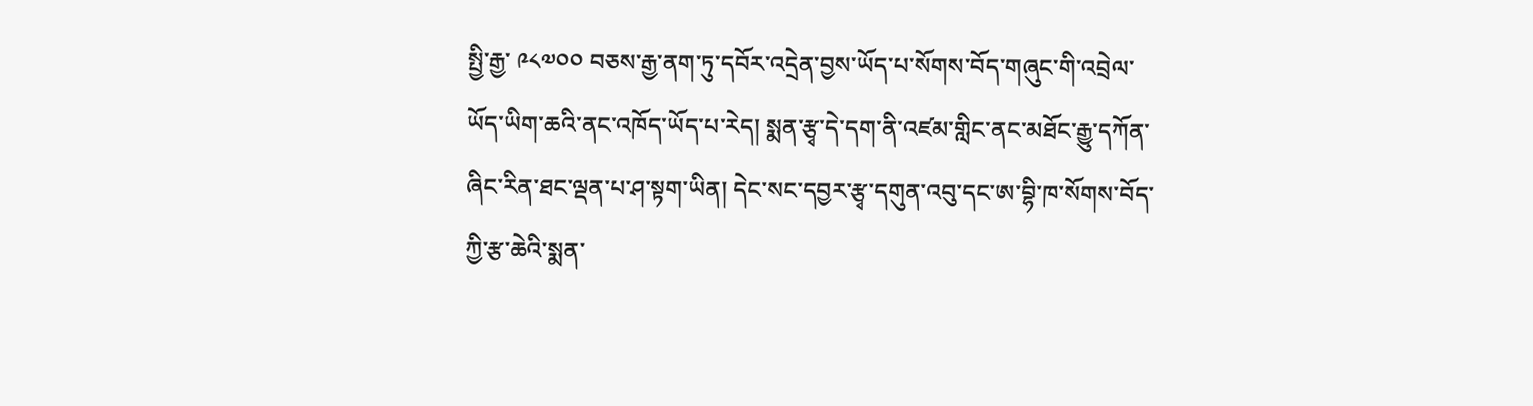སྤྱི་རྒྱ་ ༩༨༧༠༠ བཅས་རྒྱ་ནག་ཏུ་དབོར་འདྲེན་བྱས་ཡོད་པ་སོགས་བོད་གཞུང་གི་འབྲེལ་ཡོད་ཡིག་ཆའི་ནང་འཁོད་ཡོད་པ་རེད། སྨན་རྩྭ་དེ་དག་ནི་འཛམ་གླིང་ནང་མཐོང་རྒྱུ་དཀོན་ཞིང་རིན་ཐང་ལྡན་པ་ཤ་སྟག་ཡིན། དེང་སང་དབྱར་རྩྭ་དགུན་འབུ་དང་ཨ་བྷི་ཁ་སོགས་བོད་ཀྱི་རྩ་ཆེའི་སྨན་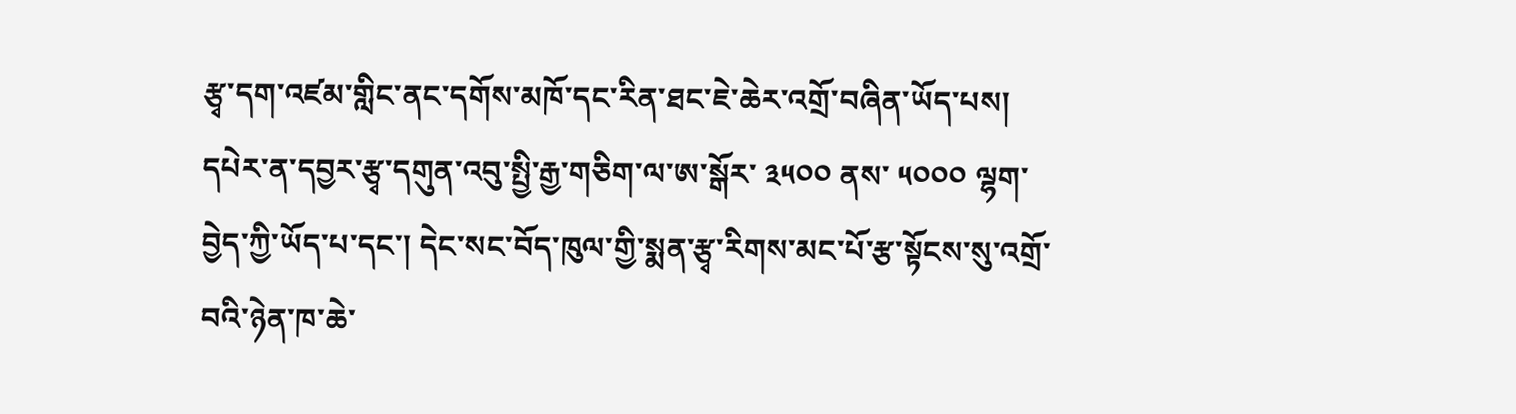རྩྭ་དག་འཛམ་གླིང་ནང་དགོས་མཁོ་དང་རིན་ཐང་ཇེ་ཆེར་འགྲོ་བཞིན་ཡོད་པས། དཔེར་ན་དབྱར་རྩྭ་དགུན་འབུ་སྤྱི་རྒྱ་གཅིག་ལ་ཨ་སྒོར་ ༣༥༠༠ ནས་ ༥༠༠༠ ལྷག་བྱེད་ཀྱི་ཡོད་པ་དང་། དེང་སང་བོད་ཁུལ་གྱི་སྨན་རྩྭ་རིགས་མང་པོ་རྩ་སྟོངས་སུ་འགྲོ་བའི་ཉེན་ཁ་ཆེ་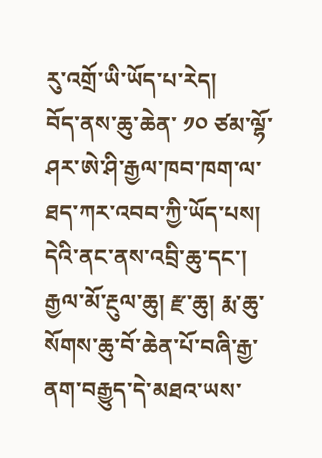རུ་འགྲོ་ཡི་ཡོད་པ་རེད།
བོད་ནས་ཆུ་ཆེན་ ༡༠ ཙམ་ལྷོ་ཤར་ཨེ་ཤི་རྒྱལ་ཁབ་ཁག་ལ་ཐད་ཀར་འབབ་ཀྱི་ཡོད་པས། དེའི་ནང་ནས་འབྲི་ཆུ་དང་། རྒྱལ་མོ་རྔུལ་ཆུ། རྫ་ཆུ། རྨ་ཆུ་སོགས་ཆུ་བོ་ཆེན་པོ་བཞི་རྒྱ་ནག་བརྒྱུད་དེ་མཐའ་ཡས་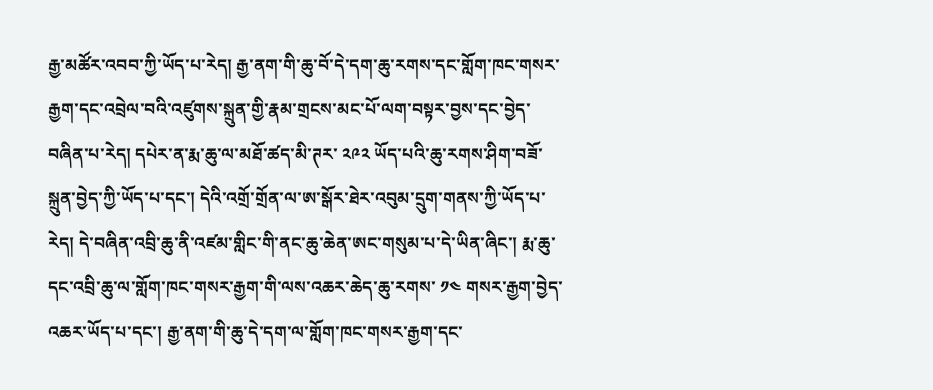རྒྱ་མཚོར་འབབ་ཀྱི་ཡོད་པ་རེད། རྒྱ་ནག་གི་ཆུ་བོ་དེ་དག་ཆུ་རགས་དང་གློག་ཁང་གསར་རྒྱག་དང་འབྲེལ་བའི་འཛུགས་སྐྲུན་གྱི་རྣམ་གྲངས་མང་པོ་ལག་བསྟར་བྱས་དང་བྱེད་བཞིན་པ་རེད། དཔེར་ན་རྨ་ཆུ་ལ་མཐོ་ཚད་མི་ཊར་ ༢༩༢ ཡོད་པའི་ཆུ་རགས་ཤིག་བཟོ་སྐྲུན་བྱེད་ཀྱི་ཡོད་པ་དང་། དེའི་འགྲོ་གྲོན་ལ་ཨ་སྒོར་ཐེར་འབུམ་དྲུག་གནས་ཀྱི་ཡོད་པ་རེད། དེ་བཞིན་འབྲི་ཆུ་ནི་འཛམ་གླིང་གི་ནང་ཆུ་ཆེན་ཨང་གསུམ་པ་དེ་ཡིན་ཞིང་། རྨ་ཆུ་དང་འབྲི་ཆུ་ལ་གློག་ཁང་གསར་རྒྱག་གི་ལས་འཆར་ཆེད་ཆུ་རགས་ ༡༤ གསར་རྒྱག་བྱེད་འཆར་ཡོད་པ་དང་། རྒྱ་ནག་གི་ཆུ་དེ་དག་ལ་གློག་ཁང་གསར་རྒྱག་དང་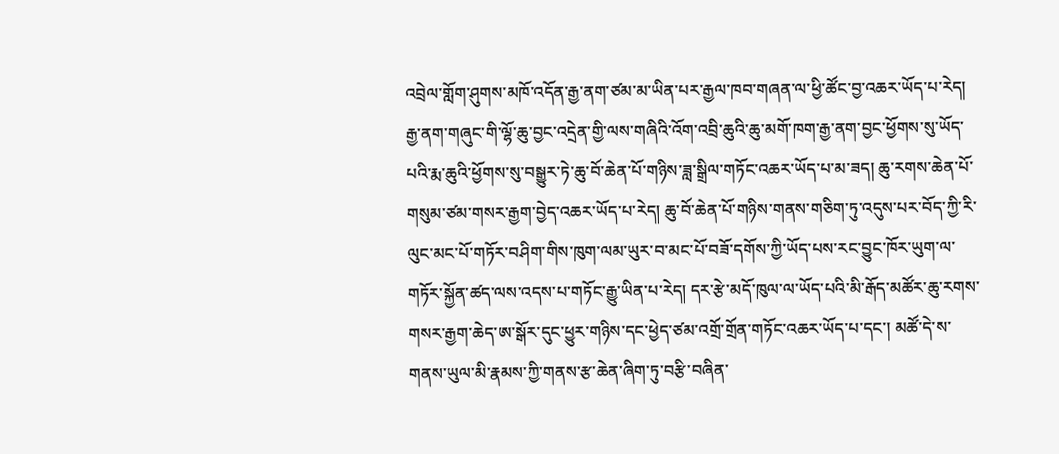འབྲེལ་གློག་ཤུགས་མཁོ་འདོན་རྒྱ་ནག་ཙམ་མ་ཡིན་པར་རྒྱལ་ཁབ་གཞན་ལ་ཕྱི་ཚོང་བྱ་འཆར་ཡོད་པ་རེད།
རྒྱ་ནག་གཞུང་གི་ལྷོ་ཆུ་བྱང་འདྲེན་གྱི་ལས་གཞིའི་འོག་འབྲི་ཆུའི་ཆུ་མགོ་ཁག་རྒྱ་ནག་བྱང་ཕྱོགས་སུ་ཡོད་པའི་རྨ་ཆུའི་ཕྱོགས་སུ་བསྒྱུར་ཏེ་ཆུ་བོ་ཆེན་པོ་གཉིས་ཟླ་སྒྲིལ་གཏོང་འཆར་ཡོད་པ་མ་ཟད། ཆུ་རགས་ཆེན་པོ་གསུམ་ཙམ་གསར་རྒྱག་བྱེད་འཆར་ཡོད་པ་རེད། ཆུ་བོ་ཆེན་པོ་གཉིས་གནས་གཅིག་ཏུ་འདུས་པར་བོད་ཀྱི་རི་ལུང་མང་པོ་གཏོར་བཤིག་གིས་ཁུག་ལམ་ཡུར་བ་མང་པོ་བཟོ་དགོས་ཀྱི་ཡོད་པས་རང་བྱུང་ཁོར་ཡུག་ལ་གཏོར་སྐྱོན་ཚད་ལས་འདས་པ་གཏོང་རྒྱུ་ཡིན་པ་རེད། དར་རྩེ་མདོ་ཁུལ་ལ་ཡོད་པའི་མི་རྒོད་མཚོར་ཆུ་རགས་གསར་རྒྱག་ཆེད་ཨ་སྒོར་དུང་ཕྱུར་གཉིས་དང་ཕྱེད་ཙམ་འགྲོ་གྲོན་གཏོང་འཆར་ཡོད་པ་དང་། མཚོ་དེ་ས་གནས་ཡུལ་མི་རྣམས་ཀྱི་གནས་རྩ་ཆེན་ཞིག་ཏུ་བརྩི་བཞིན་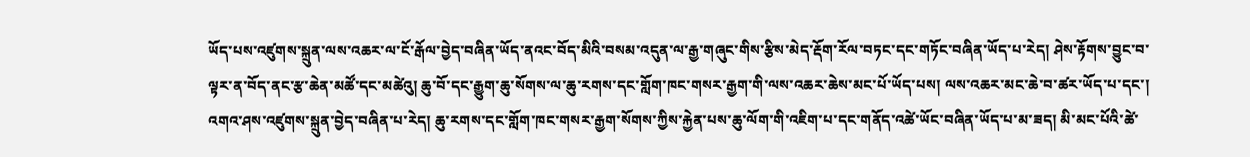ཡོད་པས་འཛུགས་སྐྲུན་ལས་འཆར་ལ་ངོ་རྒོལ་བྱེད་བཞིན་ཡོད་ནའང་བོད་མིའི་བསམ་འདུན་ལ་རྒྱ་གཞུང་གིས་རྩིས་མེད་རྡོག་རོལ་བཏང་དང་གཏོང་བཞིན་ཡོད་པ་རེད། ཤེས་རྟོགས་བྱུང་བ་ལྟར་ན་བོད་ནང་རྩ་ཆེན་མཚོ་དང་མཚེའུ། ཆུ་བོ་དང་རྒྱུག་ཆུ་སོགས་ལ་ཆུ་རགས་དང་གློག་ཁང་གསར་རྒྱག་གི་ལས་འཆར་ཆེས་མང་པོ་ཡོད་པས། ལས་འཆར་མང་ཆེ་བ་ཚར་ཡོད་པ་དང་། འགའ་ཤས་འཛུགས་སྐྲུན་བྱེད་བཞིན་པ་རེད། ཆུ་རགས་དང་གློག་ཁང་གསར་རྒྱག་སོགས་ཀྱིས་རྐྱེན་པས་ཆུ་ལོག་གི་འཇིག་པ་དང་གནོད་འཚེ་ཡོང་བཞིན་ཡོད་པ་མ་ཟད། མི་མང་པོའི་ཚེ་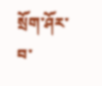སྲོག་ཤོར་བ་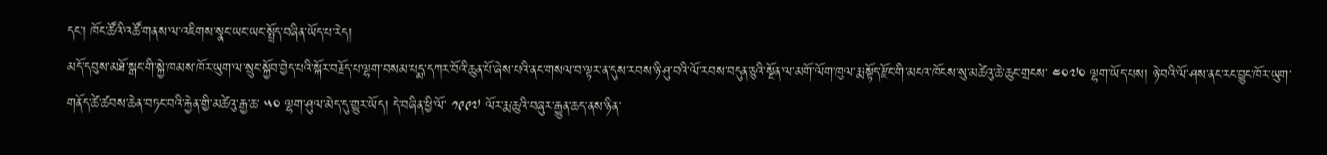དང་། ཁོང་ཚོའི་འཚོ་གནས་ལ་འཇིགས་སྣང་ཡང་ཡང་སྤྲོད་བཞིན་ཡོད་པ་རེད།
མདོ་དབུས་མཐོ་སྒང་གི་སྐྱེ་ཁམས་ཁོར་ཡུག་ལ་སྲུང་སྐྱོབ་བྱེད་པའི་སྐོར་བརྗོད་པ་ལྷག་བསམ་པདྨ་དཀར་བོའི་ཆུན་པོ་ཞེས་པའི་ནང་གསལ་བ་ལྟར་ན་དུས་རབས་ཉི་ཤུ་བའི་ལོ་རབས་བདུན་ཅུའི་སྔོན་ལ་མགོ་ལོག་ཁུལ་རྨ་སྟོད་རྫོང་གི་མངའ་ཁོངས་སུ་མཚེའུ་ཆེ་ཆུང་གྲངས་ ༤༠༧༠ ལྷག་ཡོད་པས། ཉེ་བའི་ལོ་ཤས་ནང་རང་བྱུང་ཁོར་ཡུག་གནོད་ཚེ་ཚབས་ཆེན་བཏང་བའི་རྐྱེན་གྱི་མཚེའུ་རྒྱ་ཆ་ ༥༠ ལྷག་ཤུལ་མེད་དུ་གྱུར་ཡོད། དེ་བཞིན་ཕྱི་ལོ་ ༡༩༩༧ ལོར་རྨ་ཆུའི་བཞུར་རྒྱུན་ཆད་ནས་ཉིན་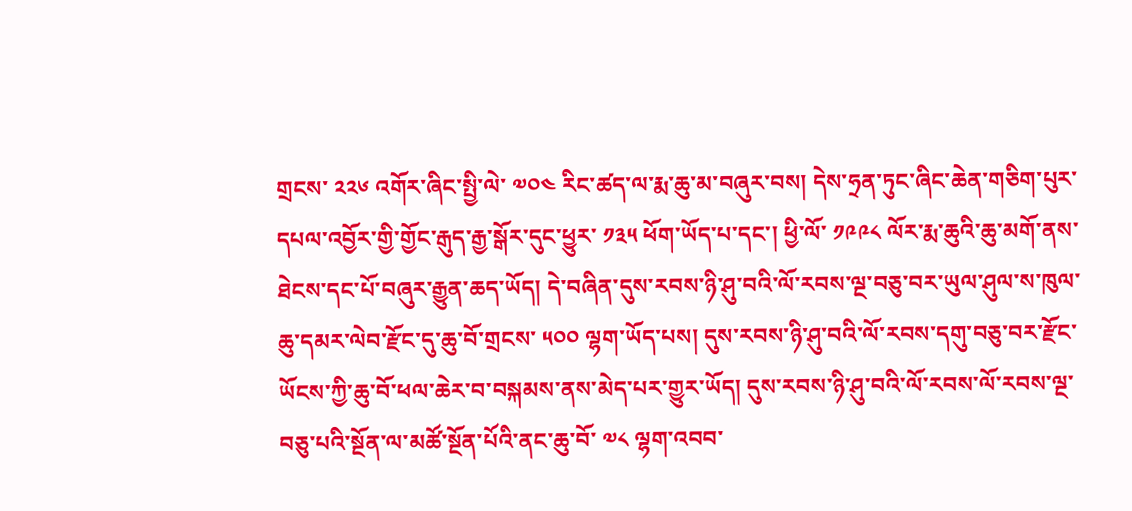གྲངས་ ༢༢༦ འགོར་ཞིང་སྤྱི་ལེ་ ༧༠༤ རིང་ཚད་ལ་རྨ་ཆུ་མ་བཞུར་བས། དེས་ཧྲན་ཏུང་ཞིང་ཆེན་གཅིག་པུར་དཔལ་འབྱོར་གྱི་གྱོང་རྒུད་རྒྱ་སྒོར་དུང་ཕྱུར་ ༡༣༥ ཕོག་ཡོད་པ་དང་། ཕྱི་ལོ་ ༡༩༩༨ ལོར་རྨ་ཆུའི་ཆུ་མགོ་ནས་ཐེངས་དང་པོ་བཞུར་རྒྱུན་ཆད་ཡོད། དེ་བཞིན་དུས་རབས་ཉི་ཤུ་བའི་ལོ་རབས་ལྔ་བཅུ་བར་ཡུལ་ཤུལ་ས་ཁུལ་ཆུ་དམར་ལེབ་རྫོང་དུ་ཆུ་བོ་གྲངས་ ༥༠༠ ལྷག་ཡོད་པས། དུས་རབས་ཉི་ཤུ་བའི་ལོ་རབས་དགུ་བཅུ་བར་རྫོང་ཡོངས་ཀྱི་ཆུ་བོ་ཕལ་ཆེར་བ་བསྐམས་ནས་མེད་པར་གྱུར་ཡོད། དུས་རབས་ཉི་ཤུ་བའི་ལོ་རབས་ལོ་རབས་ལྔ་བཅུ་པའི་སྔོན་ལ་མཚོ་སྔོན་པོའི་ནང་ཆུ་བོ་ ༧༨ ལྷག་འབབ་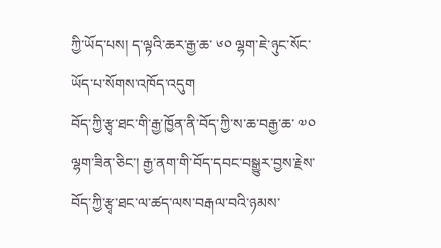ཀྱི་ཡོད་པས། ད་ལྟའི་ཆར་རྒྱ་ཆ་ ༦༠ ལྷག་ཇེ་ཉུང་སོང་ཡོད་པ་སོགས་འཁོད་འདུག
བོད་ཀྱི་རྩྭ་ཐང་གི་རྒྱ་ཁྱོན་ནི་བོད་ཀྱི་ས་ཆ་བརྒྱ་ཆ་ ༧༠ ལྷག་ཟིན་ཅིང་། རྒྱ་ནག་གི་བོད་དབང་བསྒྱུར་བྱས་རྗེས་བོད་ཀྱི་རྩྭ་ཐང་ལ་ཚད་ལས་བརྒལ་བའི་ཉམས་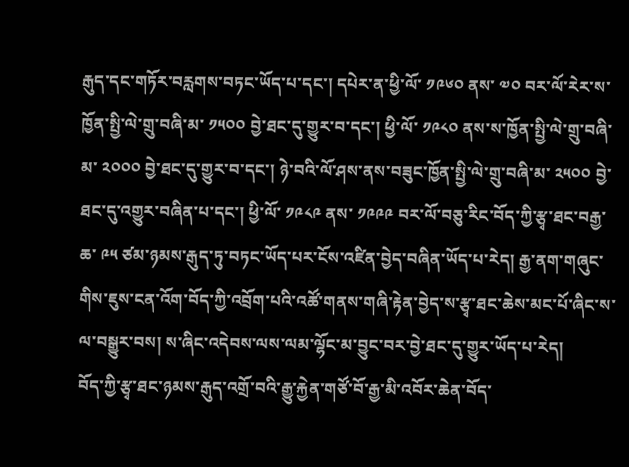རྒུད་དང་གཏོར་བརླགས་བཏང་ཡོད་པ་དང་། དཔེར་ན་ཕྱི་ལོ་ ༡༩༦༠ ནས་ ༧༠ བར་ལོ་རེར་ས་ཁྱོན་སྤྱི་ལེ་གྲུ་བཞི་མ་ ༡༥༠༠ བྱེ་ཐང་དུ་གྱུར་བ་དང་། ཕྱི་ལོ་ ༡༩༨༠ ནས་ས་ཁྱོན་སྤྱི་ལེ་གྲུ་བཞི་མ་ ༢༠༠༠ བྱེ་ཐང་དུ་གྱུར་བ་དང་། ཉེ་བའི་ལོ་ཤས་ནས་བཟུང་ཁྱོན་སྤྱི་ལེ་གྲུ་བཞི་མ་ ༢༥༠༠ བྱེ་ཐང་དུ་འགྱུར་བཞིན་པ་དང་། ཕྱི་ལོ་ ༡༩༨༩ ནས་ ༡༩༩༩ བར་ལོ་བཅུ་རིང་བོད་ཀྱི་རྩྭ་ཐང་བརྒྱ་ཆ་ ༩༥ ཙམ་ཉམས་རྒུད་ཏུ་བཏང་ཡོད་པར་ངོས་འཛིན་བྱེད་བཞིན་ཡོད་པ་རེད། རྒྱ་ནག་གཞུང་གིས་ཇུས་ངན་འོག་བོད་ཀྱི་འབྲོག་པའི་འཚོ་གནས་གཞི་རྟེན་བྱེད་ས་རྩྭ་ཐང་ཆེས་མང་པོ་ཞིང་ས་ལ་བསྒྱུར་བས། ས་ཞིང་འདེབས་ལས་ལམ་ལྷོང་མ་བྱུང་བར་བྱེ་ཐང་དུ་གྱུར་ཡོད་པ་རེད།
བོད་ཀྱི་རྩྭ་ཐང་ཉམས་རྒུད་འགྲོ་བའི་རྒྱུ་རྐྱེན་གཙོ་བོ་རྒྱ་མི་འབོར་ཆེན་བོད་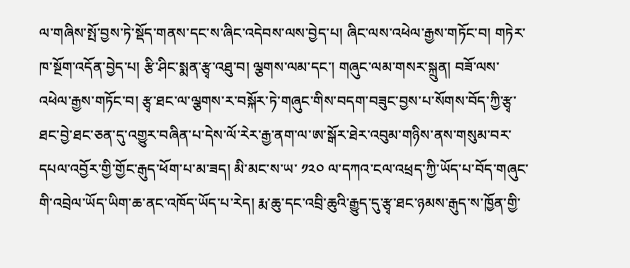ལ་གཞིས་སྤོ་བྱས་ཏེ་སྡོད་གནས་དང་ས་ཞིང་འདེབས་ལས་བྱེད་པ། ཞིང་ལས་འཕེལ་རྒྱས་གཏོང་བ། གཏེར་ཁ་སྔོག་འདོན་བྱེད་པ། རྩི་ཤིང་སྨན་རྩྭ་འཐུ་བ། ལྕགས་ལམ་དང་། གཞུང་ལམ་གསར་སྐྲུན། བཟོ་ལས་འཕེལ་རྒྱས་གཏོང་བ། རྩྭ་ཐང་ལ་ལྕགས་ར་བསྐོར་ཏེ་གཞུང་གིས་བདག་བཟུང་བྱས་པ་སོགས་བོད་ཀྱི་རྩྭ་ཐང་བྱེ་ཐང་ཅན་དུ་འགྱུར་བཞིན་པ་དེས་ལོ་རེར་རྒྱ་ནག་ལ་ཨ་སྒོར་ཐེར་འབུམ་གཉིས་ནས་གསུམ་བར་དཔལ་འབྱོར་གྱི་གྱོང་རྒུད་ཕོག་པ་མ་ཟད། མི་མང་ས་ཡ་ ༡༢༠ ལ་དཀའ་ངལ་འཕྲད་ཀྱི་ཡོད་པ་བོད་གཞུང་གི་འབྲེལ་ཡོད་ཡིག་ཆ་ནང་འཁོད་ཡོད་པ་རེད། རྨ་ཆུ་དང་འབྲི་ཆུའི་རྒྱུད་དུ་རྩྭ་ཐང་ཉམས་རྒུད་ས་ཁྱོན་གྱི་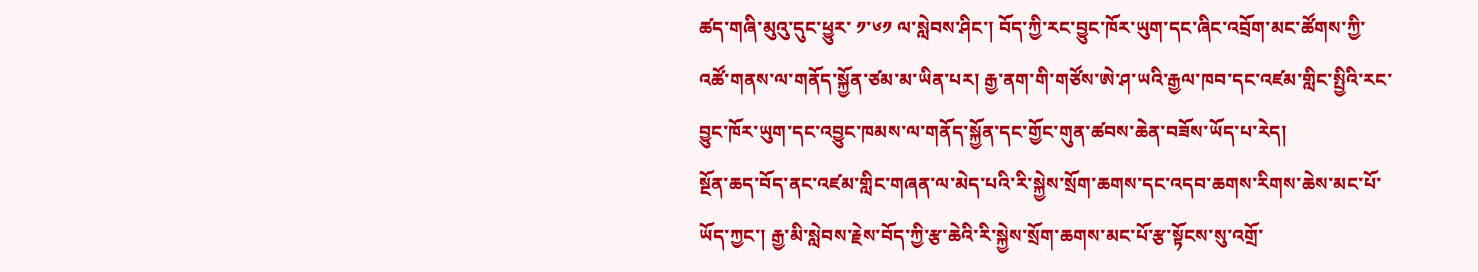ཚད་གཞི་མུའུ་དུང་ཕྱུར་ ༡་༦༡ ལ་སླེབས་ཤིང་། བོད་ཀྱི་རང་བྱུང་ཁོར་ཡུག་དང་ཞིང་འབྲོག་མང་ཚོགས་ཀྱི་འཚོ་གནས་ལ་གནོད་སྐྱོན་ཙམ་མ་ཡིན་པར། རྒྱ་ནག་གི་གཙོས་ཨེ་ཤ་ཡའི་རྒྱལ་ཁབ་དང་འཛམ་གླིང་སྤྱིའི་རང་བྱུང་ཁོར་ཡུག་དང་འབྱུང་ཁམས་ལ་གནོད་སྐྱོན་དང་གྱོང་གུན་ཚབས་ཆེན་བཟོས་ཡོད་པ་རེད།
སྔོན་ཆད་བོད་ནང་འཛམ་གླིང་གཞན་ལ་མེད་པའི་རི་སྐྱེས་སྲོག་ཆགས་དང་འདབ་ཆགས་རིགས་ཆེས་མང་པོ་ཡོད་ཀྱང་། རྒྱ་མི་སླེབས་རྗེས་བོད་ཀྱི་རྩ་ཆེའི་རི་སྐྱེས་སྲོག་ཆགས་མང་པོ་རྩ་སྟོངས་སུ་འགྲོ་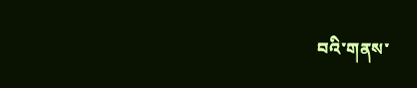བའི་གནས་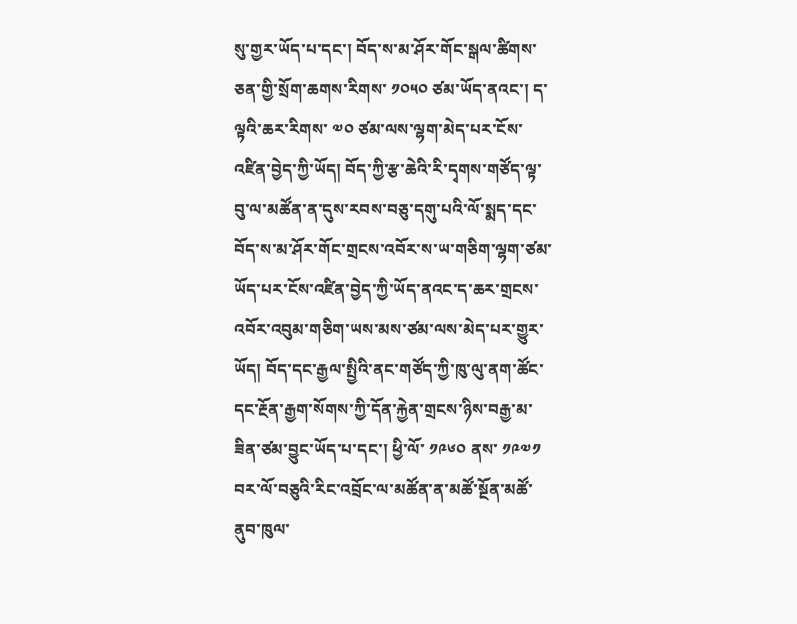སུ་གྱར་ཡོད་པ་དང་། བོད་ས་མ་ཤོར་གོང་སྒལ་ཚིགས་ཅན་གྱི་སྲོག་ཆགས་རིགས་ ༡༠༥༠ ཙམ་ཡོད་ནའང་། ད་ལྟའི་ཆར་རིགས་ ༧༠ ཙམ་ལས་ལྷག་མེད་པར་ངོས་འཛིན་བྱེད་ཀྱི་ཡོད། བོད་ཀྱི་རྩ་ཆེའི་རི་དྭགས་གཙོད་ལྟ་བུ་ལ་མཚོན་ན་དུས་རབས་བཅུ་དགུ་པའི་ལོ་སྨད་དང་བོད་ས་མ་ཤོར་གོང་གྲངས་འབོར་ས་ཡ་གཅིག་ལྷག་ཙམ་ཡོད་པར་ངོས་འཛིན་བྱེད་ཀྱི་ཡོད་ནའང་ད་ཆར་གྲངས་འབོར་འབུམ་གཅིག་ཡས་མས་ཙམ་ལས་མེད་པར་གྱུར་ཡོད། བོད་དང་རྒྱལ་སྤྱིའི་ནང་གཙོད་ཀྱི་ཁུ་ལུ་ནག་ཚོང་དང་རྔོན་རྒྱག་སོགས་ཀྱི་དོན་རྐྱེན་གྲངས་ཉིས་བརྒྱ་མ་ཟིན་ཙམ་བྱུང་ཡོད་པ་དང་། ཕྱི་ལོ་ ༡༩༦༠ ནས་ ༡༩༧༡ བར་ལོ་བཅུའི་རིང་འབྲོང་ལ་མཚོན་ན་མཚོ་སྔོན་མཚོ་ནུབ་ཁུལ་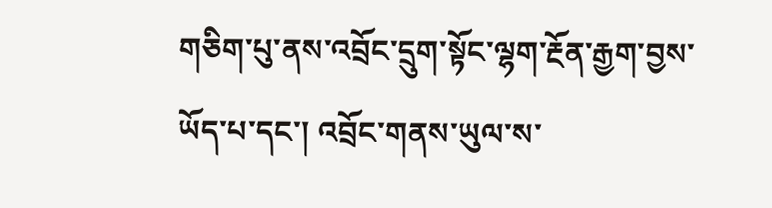གཅིག་པུ་ནས་འབྲོང་དྲུག་སྟོང་ལྷག་རྔོན་རྒྱག་བྱས་ཡོད་པ་དང་། འབྲོང་གནས་ཡུལ་ས་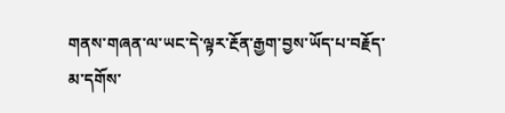གནས་གཞན་ལ་ཡང་དེ་ལྟར་རྔོན་རྒྱག་བྱས་ཡོད་པ་བརྗོད་མ་དགོས་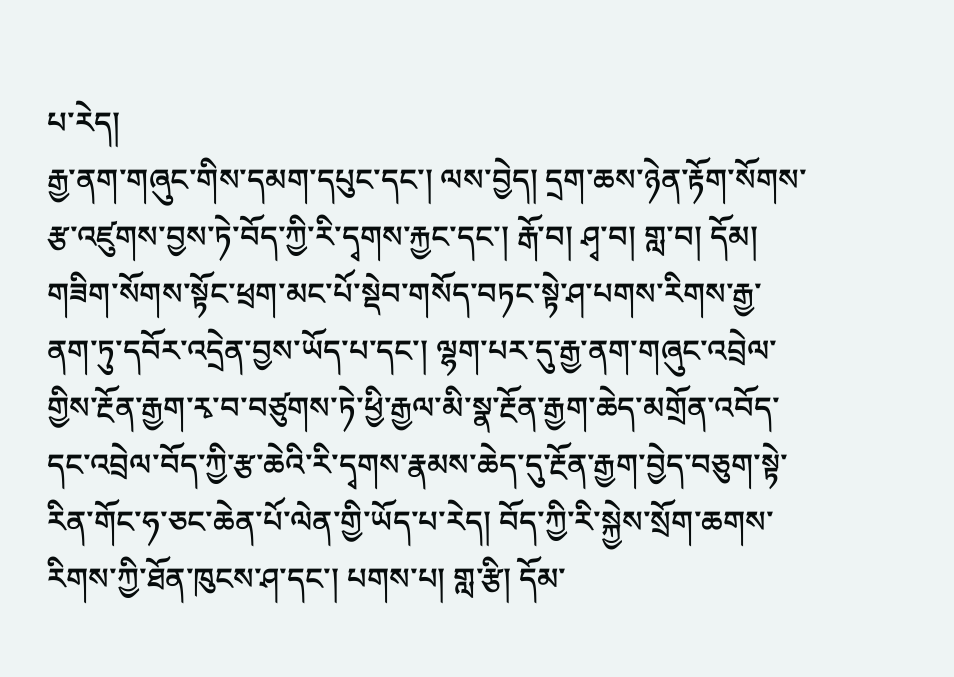པ་རེད།
རྒྱ་ནག་གཞུང་གིས་དམག་དཔུང་དང་། ལས་བྱེད། དྲག་ཆས་ཉེན་རྟོག་སོགས་རྩ་འཛུགས་བྱས་ཏེ་བོད་ཀྱི་རི་དྭགས་རྐྱང་དང་། རྒོ་བ། ཤྭ་བ། གླ་བ། དོམ། གཟིག་སོགས་སྟོང་ཕྲག་མང་པོ་སྡེབ་གསོད་བཏང་སྟེ་ཤ་པགས་རིགས་རྒྱ་ནག་ཏུ་དབོར་འདྲེན་བྱས་ཡོད་པ་དང་། ལྷག་པར་དུ་རྒྱ་ནག་གཞུང་འབྲེལ་གྱིས་རྔོན་རྒྱག་རྭ་བ་བཙུགས་ཏེ་ཕྱི་རྒྱལ་མི་སྣ་རྔོན་རྒྱག་ཆེད་མགྲོན་འབོད་དང་འབྲེལ་བོད་ཀྱི་རྩ་ཆེའི་རི་དྭགས་རྣམས་ཆེད་དུ་རྔོན་རྒྱག་བྱེད་བཅུག་སྟེ་རིན་གོང་ཧ་ཅང་ཆེན་པོ་ལེན་གྱི་ཡོད་པ་རེད། བོད་ཀྱི་རི་སྐྱེས་སྲོག་ཆགས་རིགས་ཀྱི་ཐོན་ཁུངས་ཤ་དང་། པགས་པ། གླ་རྩི། དོམ་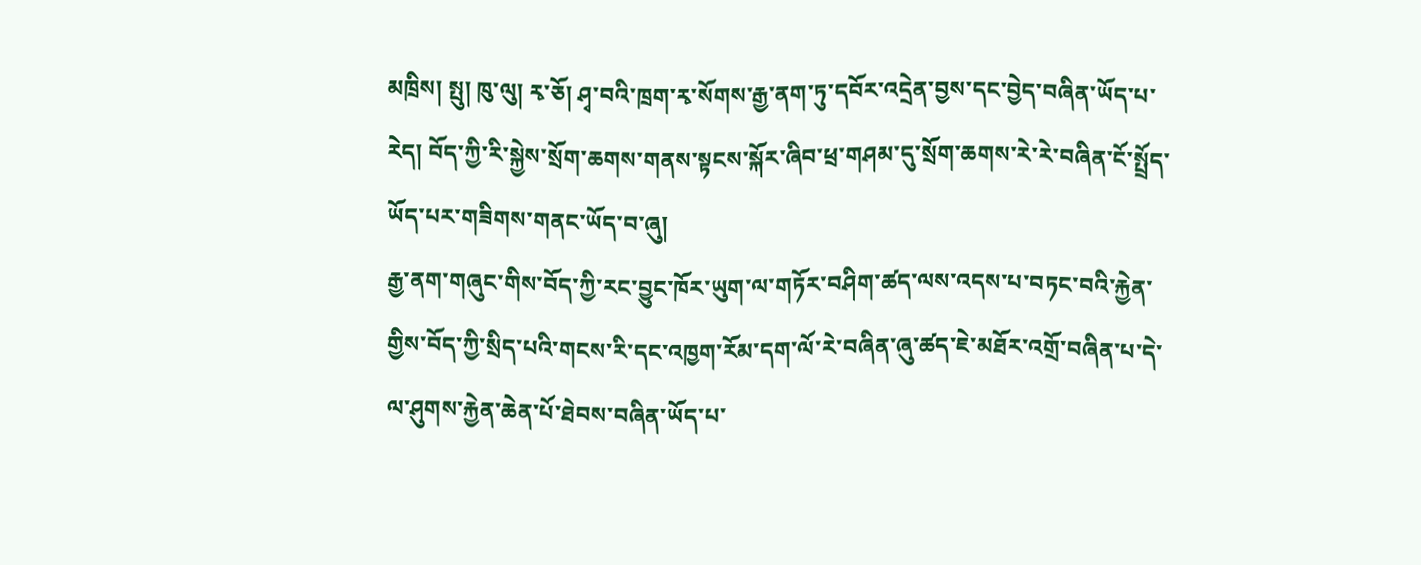མཁྲིས། སྤུ། ཁུ་ལུ། རྭ་ཅོ། ཤྭ་བའི་ཁྲག་རྭ་སོགས་རྒྱ་ནག་ཏུ་དབོར་འདྲེན་བྱས་དང་བྱེད་བཞིན་ཡོད་པ་རེད། བོད་ཀྱི་རི་སྐྱེས་སྲོག་ཆགས་གནས་སྟངས་སྐོར་ཞིབ་ཕྲ་གཤམ་དུ་སྲོག་ཆགས་རེ་རེ་བཞིན་ངོ་སྤྲོད་ཡོད་པར་གཟིགས་གནང་ཡོད་བ་ཞུ།
རྒྱ་ནག་གཞུང་གིས་བོད་ཀྱི་རང་བྱུང་ཁོར་ཡུག་ལ་གཏོར་བཤིག་ཚད་ལས་འདས་པ་བཏང་བའི་རྐྱེན་གྱིས་བོད་ཀྱི་སྲིད་པའི་གངས་རི་དང་འཁྱག་རོམ་དག་ལོ་རེ་བཞིན་ཞུ་ཚད་ཇེ་མཐོར་འགྲོ་བཞིན་པ་དེ་ལ་ཤུགས་རྐྱེན་ཆེན་པོ་ཐེབས་བཞིན་ཡོད་པ་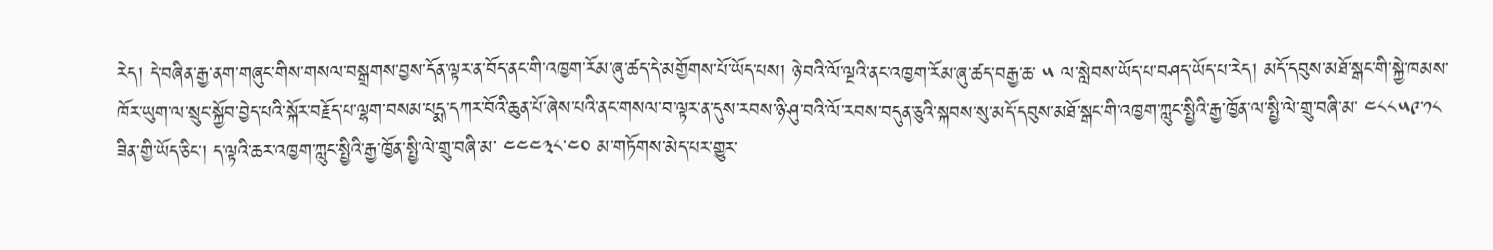རེད། དེ་བཞིན་རྒྱ་ནག་གཞུང་གིས་གསལ་བསྒྲགས་བྱས་དོན་ལྟར་ན་བོད་ནང་གི་འཁྱག་རོམ་ཞུ་ཚད་དེ་མགྱོགས་པོ་ཡོད་པས། ཉེ་བའི་ལོ་ལྔའི་ནང་འཁྱག་རོམ་ཞུ་ཚད་བརྒྱ་ཆ་ ༥ ལ་སླེབས་ཡོད་པ་བཤད་ཡོད་པ་རེད། མདོ་དབུས་མཐོ་སྒང་གི་སྐྱེ་ཁམས་ཁོར་ཡུག་ལ་སྲུང་སྐྱོབ་བྱེད་པའི་སྐོར་བརྗོད་པ་ལྷག་བསམ་པདྨ་དཀར་བོའི་ཆུན་པོ་ཞེས་པའི་ནང་གསལ་བ་ལྟར་ན་དུས་རབས་ཉི་ཤུ་བའི་ལོ་རབས་བདུན་ཅུའི་སྐབས་སུ་མདོ་དབུས་མཐོ་སྒང་གི་འཁྱག་ཀླུང་སྤྱིའི་རྒྱ་ཁྱོན་ལ་སྤྱི་ལེ་གྲུ་བཞི་མ་ ༤༨༨༥༩་༡༨ ཟིན་གྱི་ཡོད་ཅིང་། ད་ལྟའི་ཆར་འཁྱག་ཀླུང་སྤྱིའི་རྒྱ་ཁྱོན་སྤྱི་ལེ་གྲུ་བཞི་མ་ ༤༤༤༣༨་༤༠ མ་གཏོགས་མེད་པར་གྱུར་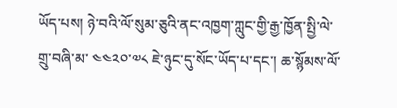ཡོད་པས། ཉེ་བའི་ལོ་སུམ་ཅུའི་ནང་འཁྱག་ཀླུང་གྱི་རྒྱ་ཁྱོན་སྤྱི་ལེ་གྲུ་བཞི་མ་ ༤༤༢༠་༧༨ ཇེ་ཉུང་དུ་སོང་ཡོད་པ་དང་། ཆ་སྙོམས་ལོ་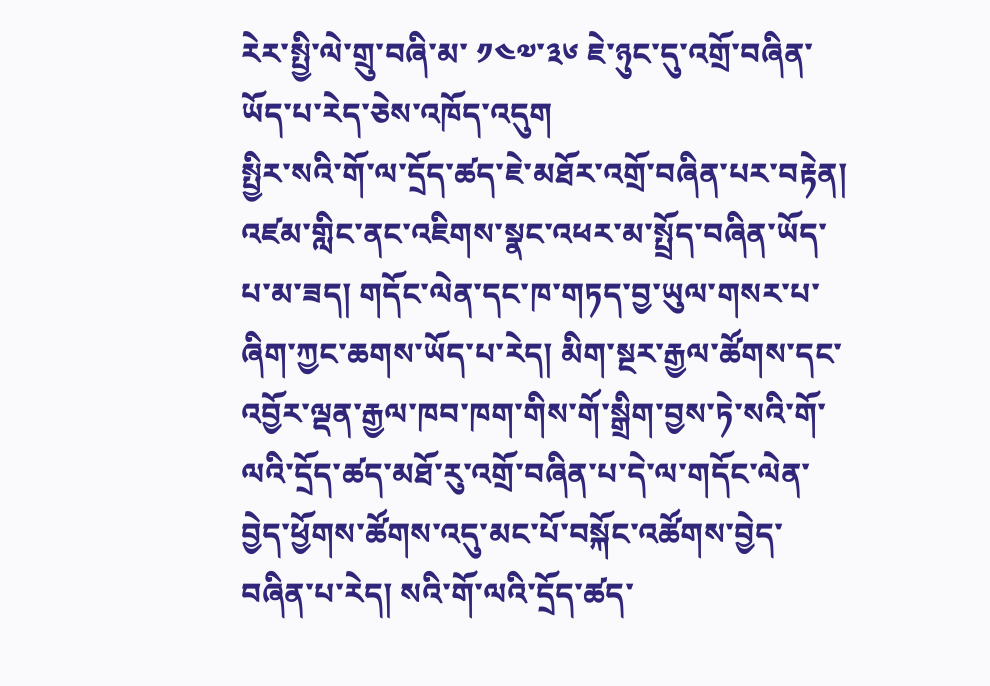རེར་སྤྱི་ལེ་གྲུ་བཞི་མ་ ༡༤༧་༣༦ ཇེ་ཉུང་དུ་འགྲོ་བཞིན་ཡོད་པ་རེད་ཅེས་འཁོད་འདུག
སྤྱིར་སའི་གོ་ལ་དྲོད་ཚད་ཇེ་མཐོར་འགྲོ་བཞིན་པར་བརྟེན། འཛམ་གླིང་ནང་འཇིགས་སྣང་འཕར་མ་སྤྲོད་བཞིན་ཡོད་པ་མ་ཟད། གདོང་ལེན་དང་ཁ་གཏད་བྱ་ཡུལ་གསར་པ་ཞིག་ཀྱང་ཆགས་ཡོད་པ་རེད། མིག་སྔར་རྒྱལ་ཚོགས་དང་འབྱོར་ལྡན་རྒྱལ་ཁབ་ཁག་གིས་གོ་སྒྲིག་བྱས་ཏེ་སའི་གོ་ལའི་དྲོད་ཚད་མཐོ་རུ་འགྲོ་བཞིན་པ་དེ་ལ་གདོང་ལེན་བྱེད་ཕྱོགས་ཚོགས་འདུ་མང་པོ་བསྐོང་འཚོགས་བྱེད་བཞིན་པ་རེད། སའི་གོ་ལའི་དྲོད་ཚད་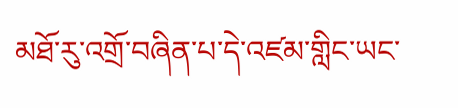མཐོ་རུ་འགྲོ་བཞིན་པ་དེ་འཛམ་གླིང་ཡང་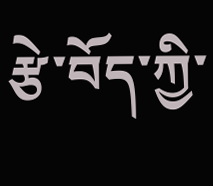རྩེ་བོད་ཀྱི་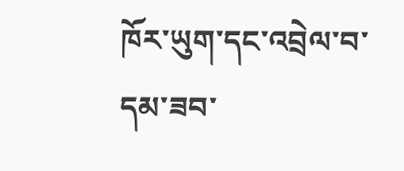ཁོར་ཡུག་དང་འབྲེལ་བ་དམ་ཟབ་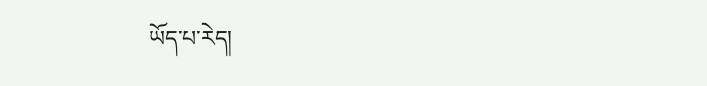ཡོད་པ་རེད།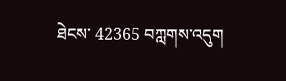ཐེངས་ 42365 བཀླགས་འདུག